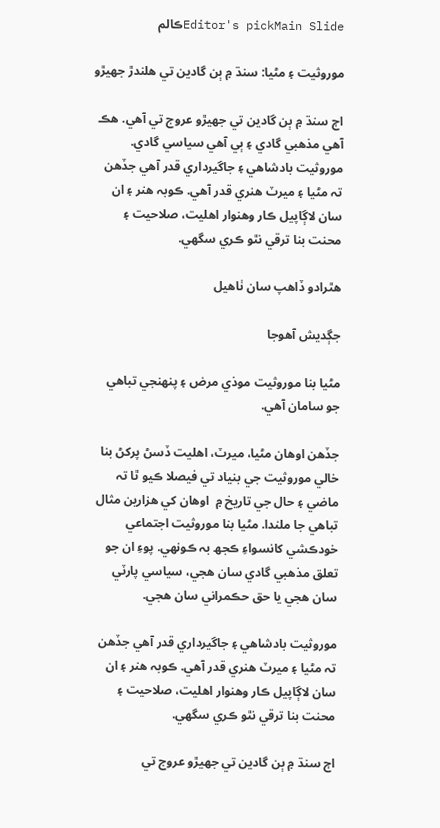Editor's pickMain Slideڪالم

موروثيت ۽ مڻيا: سنڌ ۾ ٻن گادين تي ھلندڙ جھيڙو

اڄ سنڌ ۾ ٻن گادين تي جھيڙو عروج تي آهي. ھڪ آھي مذھبي گادي ۽ ٻي آھي سياسي گادي.  موروثيت بادشاھي ۽ جاگيرداري قدر آھي جڏھن تہ مڻيا ۽ ميرٽ ھنري قدر آھي. ڪوبہ ھنر ۽ ان سان لاڳاپيل ڪار وھنوار اھليت، صلاحيت ۽ محنت بنا ترقي نٿو ڪري سگهي.

ھٿرادو ڏاھپ سان ٺاھيل

جڳديش آهوجا

مڻيا بنا موروثيت موذي مرض ۽ پنھنجي تباھي جو سامان آھي.

جڏھن اوھان مڻيا، ميرٽ، اھليت ڏسڻ پرکڻ بنا خالي موروثيت جي بنياد تي فيصلا ڪيو ٿا تہ ماضي ۽ حال جي تاريخ ۾  اوھان کي ھزارين مثال تباهي جا ملندا. مڻيا بنا موروثيت اجتماعي خودڪشي کانسواءِ ڪجھ بہ ڪونھي. پوءِ ان جو تعلق مذھبي گادي سان ھجي، سياسي پارٽي سان ھجي يا حق حڪمراني سان ھجي.

موروثيت بادشاھي ۽ جاگيرداري قدر آھي جڏھن تہ مڻيا ۽ ميرٽ ھنري قدر آھي. ڪوبہ ھنر ۽ ان سان لاڳاپيل ڪار وھنوار اھليت، صلاحيت ۽ محنت بنا ترقي نٿو ڪري سگهي.

اڄ سنڌ ۾ ٻن گادين تي جھيڙو عروج تي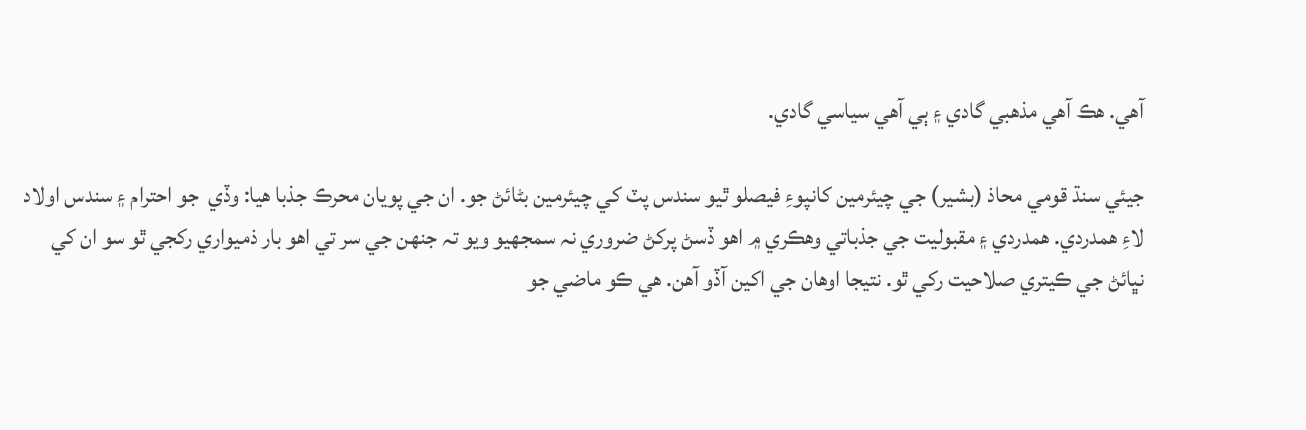آهي. ھڪ آھي مذھبي گادي ۽ ٻي آھي سياسي گادي.

جيئي سنڌ قومي محاذ (بشير) جي چيئرمين کانپوءِ فيصلو ٿيو سندس پٽ کي چيئرمين بڻائڻ جو. ان جي پويان محرڪ جذبا ھيا: وڏي  جو احترام ۽ سندس اولاد لاءِ ھمدردي. ھمدردي ۽ مقبوليت جي جذباتي وھڪري ۾ اھو ڏسڻ پرکڻ ضروري نہ سمجھيو ويو تہ جنھن جي سر تي اھو بار ذميواري رکجي ٿو سو ان کي نڀائڻ جي ڪيتري صلاحيت رکي ٿو. نتيجا اوھان جي اکين آڏو آھن. ھي ڪو ماضي جو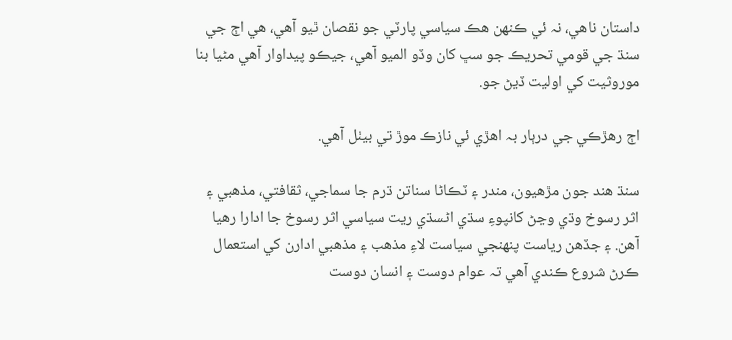داستان ناھي، نہ ئي ڪنھن ھڪ سياسي پارٽي جو نقصان ٿيو آھي، ھي اڄ جي سنڌ جي قومي تحريڪ جو سڀ کان وڏو الميو آهي، جيڪو پيداوار آھي مڻيا بنا موروثيت کي اوليت ڏيڻ جو.

اڄ رھڙڪي جي درٻار بہ اھڙي ئي نازڪ موڙ تي بيٺل آھي.

سنڌ ھند جون مڙھيون، مندر ۽ ٽڪاڻا سناتن ڌرم جا سماجي، ثقافتي، مذھبي ۽ اثر رسوخ وڌي وڃڻ کانپوءِ سڌي اڻسڌي ريت سياسي اثر رسوخ جا ادارا رھيا آھن. ۽ جڏھن رياست پنهنجي سياست لاءِ مذھب ۽ مذھبي ادارن کي استعمال ڪرڻ شروع ڪندي آهي تہ عوام دوست ۽ انسان دوست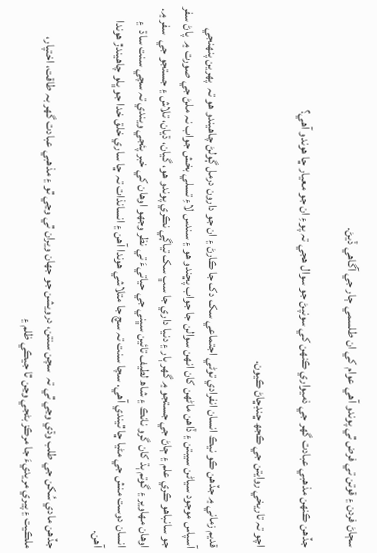سڄاڻ فردن ۽ قوتن تي فرض ٿي پوندو آھي عوام کي ان طلسمي ڄار جي آگاھي ڏيڻ.

جڏھن ڪنھن مذھبي عبادت گھر جي ذميواري ڪنھن کي سونپڻ جو سوال ھجي تہ پوءِ ان جو معيار ڇا ھوندو آھي؟

اچو تہ تاريخي روايتن جي ڪجھ ڇنڊڇاڻ ڪيون.

قديم زماني ۾ جڏھن ڪو نيڪ انسان انفرادي توڻي اجتماعي سک دک جا ڪارڻ ۽ ان جو دارون درمل ڳولڻ چاھيندو ھو تہ  پھرين پنھنجي آسپاس موجود سياڻن سيبتن ۽ ڏاھن ماڻھن کان انھن سوالن جا جواب پڇندو ھو ۽ سندس لاءِ تسلي بخش جواب نہ ملڻ جي صورت ۾  پاڻ سفر جو سانباهو ڪري علم ۽ ڄاڻ جي جستجو ۾ گھر ٻار ۽ دنيا داري جا سڀ سک تياڳي نڪري پوندو ھو، گيان، ڌيان، تلاش ۽ جستجو جي  سفر ۾. اوھان مھاوير ۽ گوتم ٻڌ کان گرو نانڪ ۽ شاھ لطيف تائين سڀني جي حياتيءَ تي نظر وجھو اوھان کي خبر پئجي ويندي تہ سچي سنت ساڌ  ۽ انسان دوست منش جي مڻيا ڇا ٿيندي آهي. سچا سنت تہ سچ جا متلاشي ھوندا آھن ۽ انسانذات تہ ڇا ساري خلق خدا جو ڀلو چاھيندڙ ھوندا آھن.

جڏھن مادي سُکن جي طلب وڌي وڃي ٿي تہ  سچن سنتن، درويشن جو جھان ويران ٿي وڃي ٿو ۽ مذھبي عبادت گھر بہ طاقت، اختپار، ملڪيت ۽ پيري مريديءَ جا مرڪز بڻجي وڃن ٿا جيڪي ظلم ۽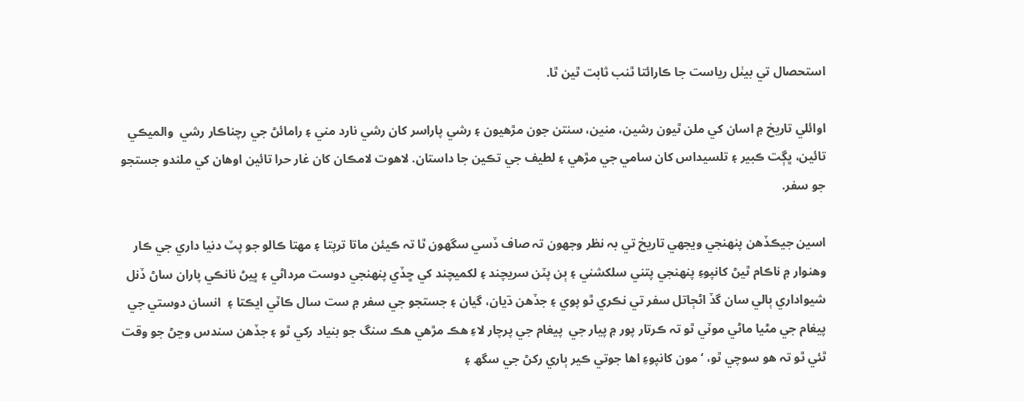استحصال تي بيٺل رياست جا ڪارائتا ٿنب ثابت ٿين ٿا.

اوائلي تاريخ ۾ اسان کي ملن ٿيون رشين، منين، سنتن جون مڙھيون ۽ رشي پاراسر کان رشي نارد مني ۽ رامائڻ جي رچناڪار رشي  والميڪي تائين، ڀڳت ڪبير ۽ تلسيداس کان سامي جي مڙھي ۽ لطيف جي تڪين جا داستان. لاھوت لامڪان کان غار حرا تائين اوھان کي ملندو جستجو جو سفر.

اسين جيڪڏهن پنھنجي ويجھي تاريخ تي بہ نظر وجھون تہ صاف ڏسي سگھون ٿا تہ ڪيئن ماتا ترپتا ۽ مھتا ڪالو جو پٽ دنيا داري جي ڪار وھنوار ۾ ناڪام ٿيڻ کانپوءِ پنهنجي پتني سلکشني ۽ ٻن پٽن سريچند ۽ لکميچند کي ڇڏي پنھنجي دوست مرداڻي ۽ ڀيڻ نانڪي پاران ساڻ ڏنل شيواداري ٻالي سان گڏ اڻڄاتل سفر تي نڪري ٿو پوي ۽ جڏھن ڌيان، گيان ۽ جستجو جي سفر ۾ ست سال ڪاٽي ايڪتا ۽  انسان دوستي جي پيغام جي مڻيا ماڻي موٽي ٿو تہ ڪرتار پور ۾ پيار جي  پيغام جي پرچار لاءِ ھڪ مڙھي ھڪ سنگ جو بنياد رکي ٿو ۽ جڏھن سندس وڃڻ جو وقت ٿئي ٿو تہ ھو سوچي ٿو، ‘مون کانپوءِ اھا جوتي ڪير ٻاري رکڻ جي سگھ ۽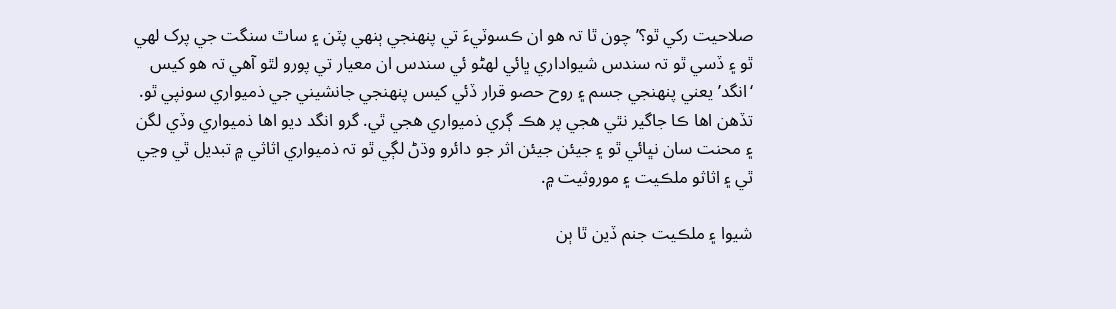صلاحيت رکي ٿو؟’ چون ٿا تہ ھو ان ڪسوٽيءَ تي پنهنجي ٻنھي پٽن ۽ ساٿ سنگت جي پرک لھي ٿو ۽ ڏسي ٿو تہ سندس شيواداري ڀائي لھڻو ئي سندس ان معيار تي پورو لٿو آهي تہ ھو کيس ‘انگد’ يعني پنهنجي جسم ۽ روح حصو قرار ڏئي کيس پنهنجي جانشيني جي ذميواري سونپي ٿو. تڏھن اھا ڪا جاگير نٿي ھجي پر ھڪ ڳري ذميواري ھجي ٿي. گرو انگد ديو اھا ذميواري وڏي لگن ۽ محنت سان نڀائي ٿو ۽ جيئن جيئن اثر جو دائرو وڌڻ لڳي ٿو تہ ذميواري اثاثي ۾ تبديل ٿي وڃي ٿي ۽ اثاثو ملڪيت ۽ موروثيت ۾.

شيوا ۽ ملڪيت جنم ڏين ٿا ٻن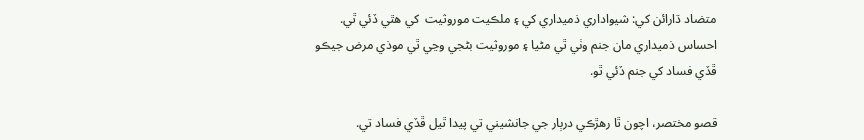متضاد ڌارائن کي: شيواداري ذميداري کي ۽ ملڪيت موروثيت  کي ھٿي ڏئي ٿي. احساس ذميداري مان جنم وٺي ٿي مڻيا ۽ موروثيت بڻجي وڃي ٿي موذي مرض جيڪو ڦڏي فساد کي جنم ڏئي ٿو.

قصو مختصر، اچون ٿا رھڙڪي درٻار جي جانشيني تي پيدا ٿيل ڦڏي فساد تي.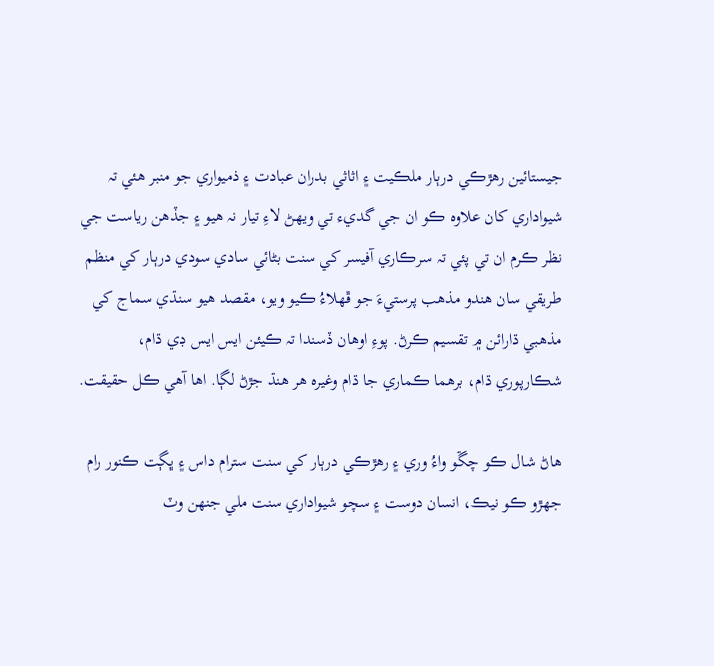جيستائين رھڙڪي درٻار ملڪيت ۽ اثاثي بدران عبادت ۽ ذميواري جو منبر ھئي تہ شيواداري کان علاوه ڪو ان جي گديء تي ويھڻ لاءِ تيار نہ ھيو ۽ جڏھن رياست جي نظر ڪرم ان تي پئي تہ سرڪاري آفيسر کي سنت بڻائي سادي سودي درٻار کي منظم طريقي سان ھندو مذھب پرستيءَ جو ڦهلاءُ ڪيو ويو، مقصد ھيو سنڌي سماج کي مذھبي ڌارائن ۾ تقسيم ڪرڻ. پوءِ اوھان ڏسندا تہ ڪيئن ايس ايس ڊي ڌام، شڪارپوري ڌام، برھما ڪماري جا ڌام وغيره ھر ھنڌ جڙڻ لڳا. اھا آھي ڪل حقيقت.

ھاڻ شال ڪو چڱو واءُ وري ۽ رھڙڪي درٻار کي سنت سترام داس ۽ ڀڳت ڪنور رام جھڙو ڪو نيڪ، انسان دوست ۽ سچو شيواداري سنت ملي جنھن وٽ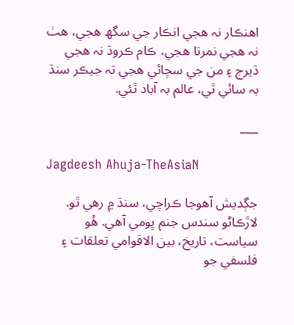اھنڪار نہ ھجي انڪار جي سگھ ھجي، ھٺ نہ ھجي نمرتا ھجي، ڪام ڪروڌ نہ ھجي ڌيرج ۽ من جي سچائي ھجي تہ جيڪر سنڌ بہ سائي ٿي، عالم بہ آباد ٿئي.

___

Jagdeesh Ahuja-TheAsiaN

جڳديش آهوجا ڪراچي، سنڌ ۾ رھي ٿو.  لاڙڪاڻو سندس جنم ڀومي آھي. ھُو سياست، تاريخ، بين الاقوامي تعلقات ۽ فلسفي جو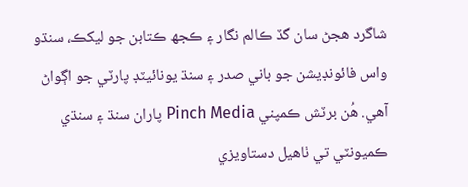شاگرد ھجڻ سان گڏ ڪالم نگار ۽ ڪجھ ڪتابن جو ليکڪ، سنڌو واس فائونڊيشن جو باني صدر ۽ سنڌ يونائيٽڊ پارٽي جو اڳواڻ آھي. ھُن برٽش ڪمپني Pinch Media پاران سنڌ ۽ سنڌي ڪميونٽي تي ٺاھيل دستاويزي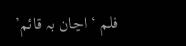فلم ‘اڃان بہ قائم’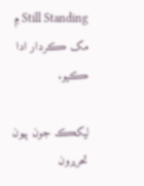Still Standing ۾ مک ڪردار ادا ڪيو.

ليکڪ جون ٻيون تحريرون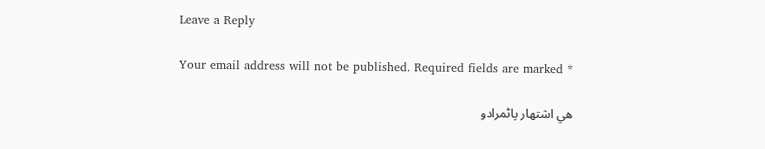Leave a Reply

Your email address will not be published. Required fields are marked *

هي اشتهار پاڻمرادو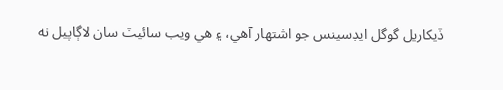ڏيکاريل گوگل ايڊسينس جو اشتهار آهي، ۽ هي ويب سائيٽ سان لاڳاپيل نه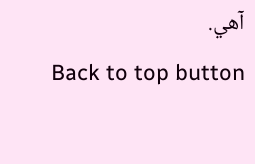آهي.
Back to top button